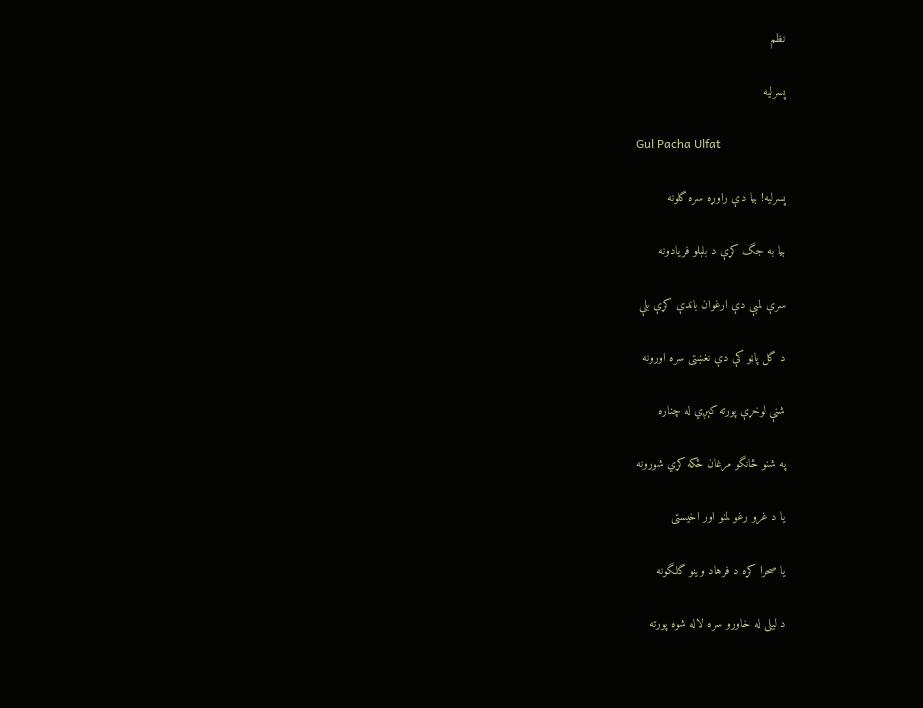نظم

پسرليه

Gul Pacha Ulfat

پسرليه! بيا دې راوړه سره گلونه

بيا به جگ کړې د بلبلو فريادونه

سرې لمبې دې ارغوان باندې کړې بلې

د گل پاڼو کې دې نغښتی سره اورونه

شنې لوخړې پورته کېږي له چناره

په شنو څانگو مرغان ځکه کړي شورونه

يا د غرو رغو لمنو اور اخيستی

يا صحرا کړه د فرهاد وينو گلگونه

د ليلی له خاورو سره لاله شوه پورته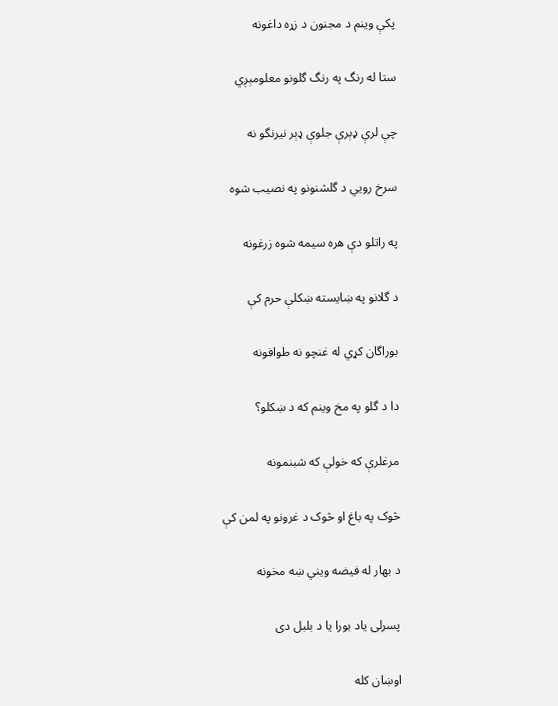پکې وينم د مجنون د زړه داغونه

ستا له رنگ په رنگ گلونو معلومېږي

چې لرې ډېرې جلوې ډېر نيرنگو نه

سرخ رويي د گلشنونو په نصيب شوه

په راتلو دې هره سيمه شوه زرغونه

د گلانو په ښايسته ښکلې حرم کې

بوراگان کړي له غنچو نه طوافونه

دا د گلو په مخ وينم که د ښکلو؟

مرغلرې که خولې که شبنمونه

څوک په باغ او څوک د غرونو په لمن کې

د بهار له فيضه ويني ښه مخونه

پسرلی ياد بورا يا د بلبل دی

اوښان کله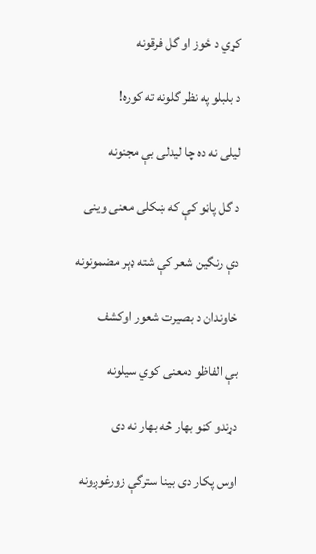کړي د ځوز او گل فرقونه

د بلبلو په نظر گلونه ته کوره!

ليلی نه ده چا ليدلی بې مجنونه

د گل پاڼو کې که ښکلی معنی وينی

دې رنگين شعر کې شته ډېر مضمونونه

خاوندان د بصيرت شعور اوکشف

بې الفاظو دمعنی کوي سيلونه

دړندو کڼو بهار څه بهار نه دی

اوس پکار دی بينا سترگې زورغوږونه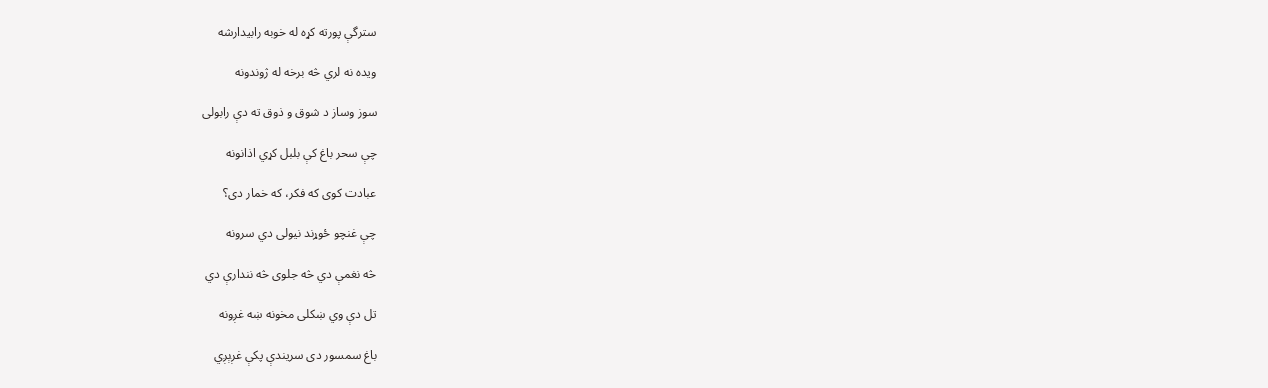سترگې پورته کړه له خوبه رابيدارشه

ويده نه لري څه برخه له ژوندونه

سوز وساز د شوق و ذوق ته دې رابولی

چې سحر باغ کې بلبل کړي اذانونه

عبادت کوی که فکر، که خمار دی؟

چې غنچو ځوړند نيولی دي سرونه

څه نغمې دي څه جلوی څه نندارې دي

تل دې وي ښکلی مخونه ښه غږونه

باغ سمسور دی سريندې پکې غږېږي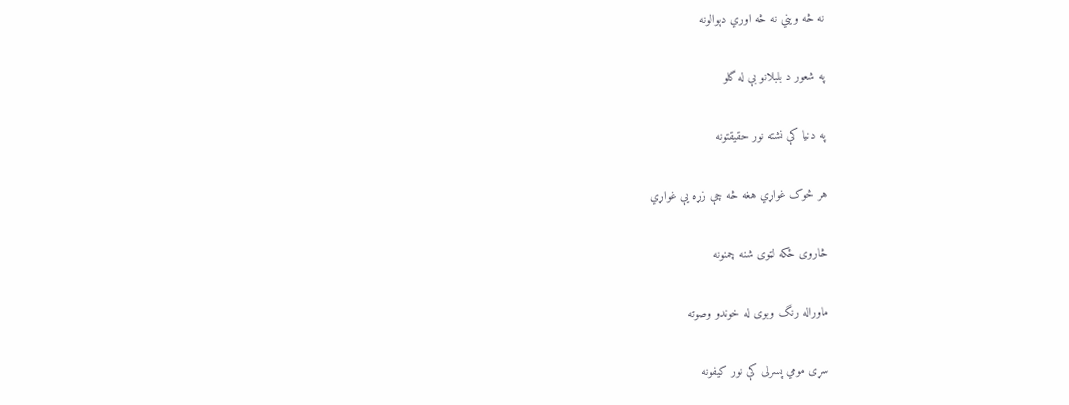نه څه ويني نه څه اوري دېوالونه

په شعور د بلبلانو بې له گلو

په دنيا کې نشته نور حقيقتونه

هر څوک غواړي هغه څه چې زړه يې غواړي

څاروی ځکه لټوی شنه چمنونه

ماوراله رنگ وبوی له خوندو وصوته

سړی مومي پسرلی کې نور کيفونه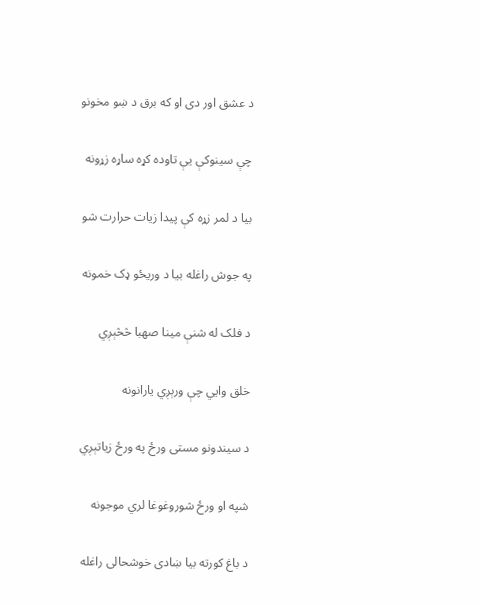د عشق اور دی او که برق د ښو مخونو

چې سينوکې يې تاوده کړه ساړه زړونه

بيا د لمر زړه کې پيدا زيات حرارت شو

په جوش راغله بيا د وريځو ډک خمونه

د فلک له شنې مينا صهبا څڅېږي

خلق وايي چې ورېږي يارانونه

د سيندونو مستی ورځ په ورځ زياتېږي

شپه او ورځ شوروغوغا لري موجونه

د باغ کورته بيا ښادی خوشحالی راغله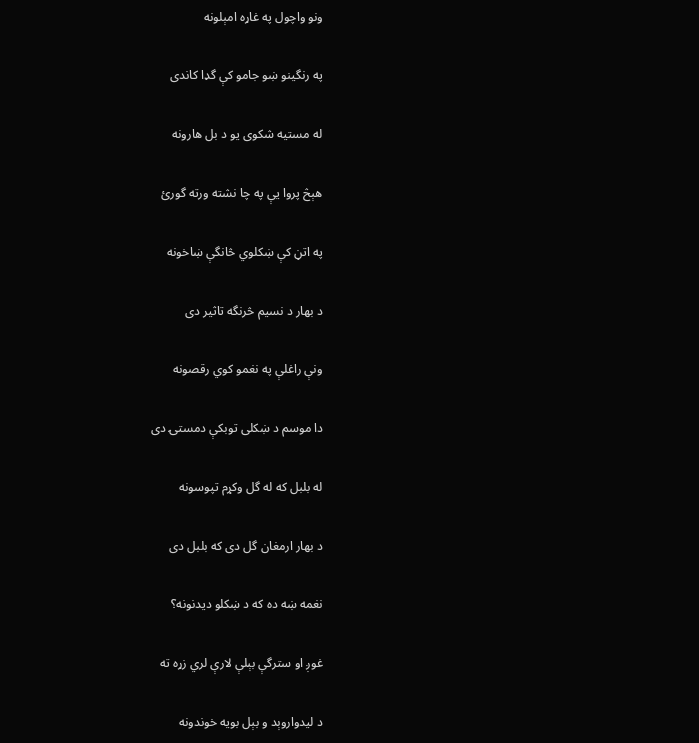ونو واچول په غاړه امېلونه

په رنگينو ښو جامو کې گډا کاندی

له مستيه شکوی يو د بل هارونه

هېڅ پروا يې په چا نشته ورته گورئ

په اتڼ کې ښکلوي څانگې ښاخونه

د بهار د نسيم څرنگه تاثير دی

ونې راغلې په نغمو کوي رقصونه

دا موسم د ښکلی توبکې دمستۍ دی

له بلبل که له گل وکړم تپوسونه

د بهار ارمغان گل دی که بلبل دی

نغمه ښه ده که د ښکلو ديدنونه؟

غوږ او سترگې بېلې لارې لري زړه ته

د ليدواروېد و بېل بويه خوندونه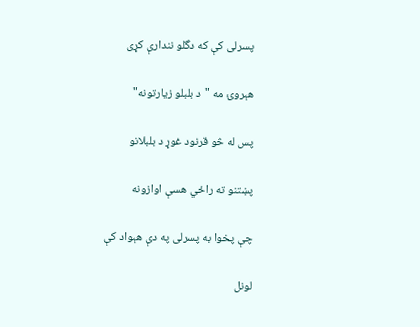پسرلی کې که دگلو نندارې کړی

هېروئ مه "د بلبلو زيارتونه"

پس له څو قرنود غوړ د بلبلانو

پښتنو ته راځي هسې اوازونه

چې پخوا به پسرلی په دې هېواد کې

لونل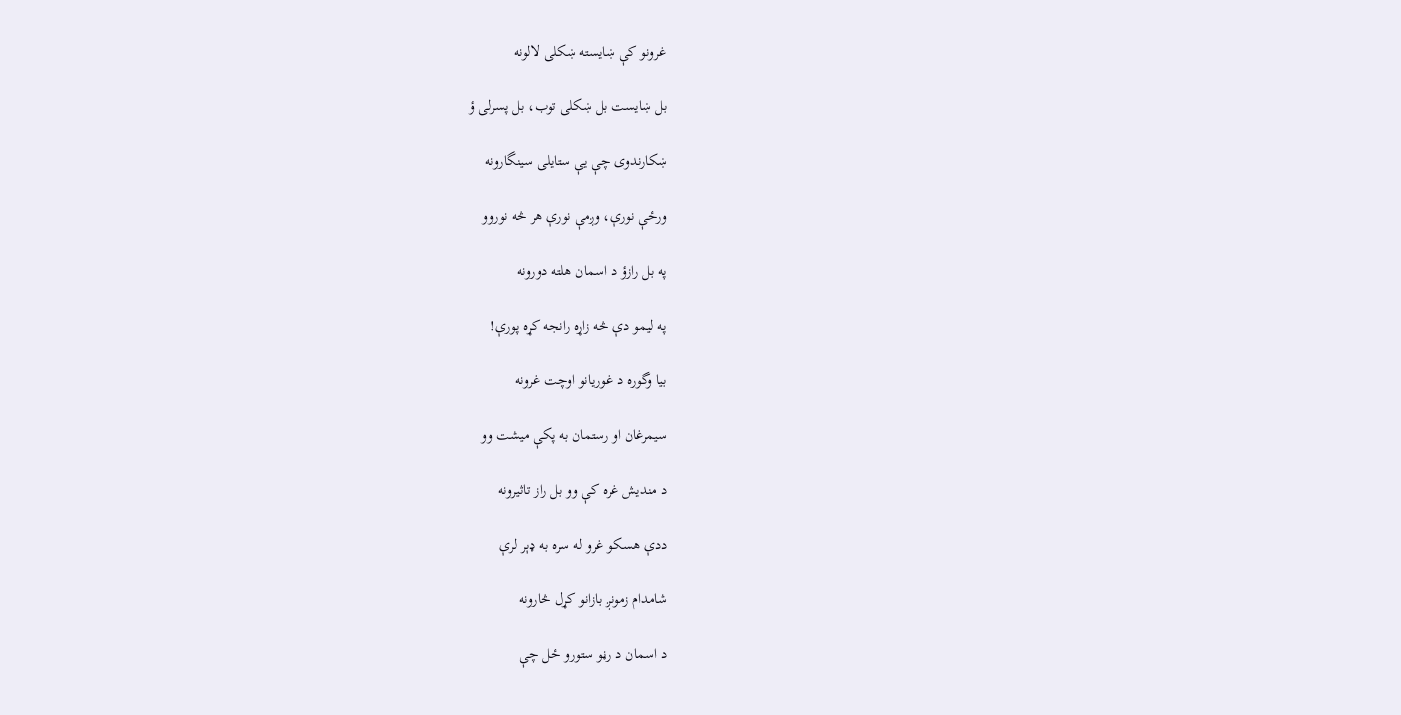غرونو کې ښايسته ښکلی لالونه

بل ښايست بل ښکلی توب، بل پسرلی ؤ

ښکارندوی چې يې ستايلی سينگارونه

ورځې نورې، وږمې نورې هر څه نوروو

په بل رازؤ د اسمان هلته دورونه

په ليمو دې څه زاړه رانجه کړه پورې!

بيا وگوره د غوريانو اوچت غرونه

سيمرغان او رستمان به پکې ميشت وو

د منديش غره کې وو بل راز تاثيرونه

ددې هسکو غرو له سره به ډېر لرې

شامدام زمونږ بازانو کړل څارونه

د اسمان د رڼو ستورو ځل چې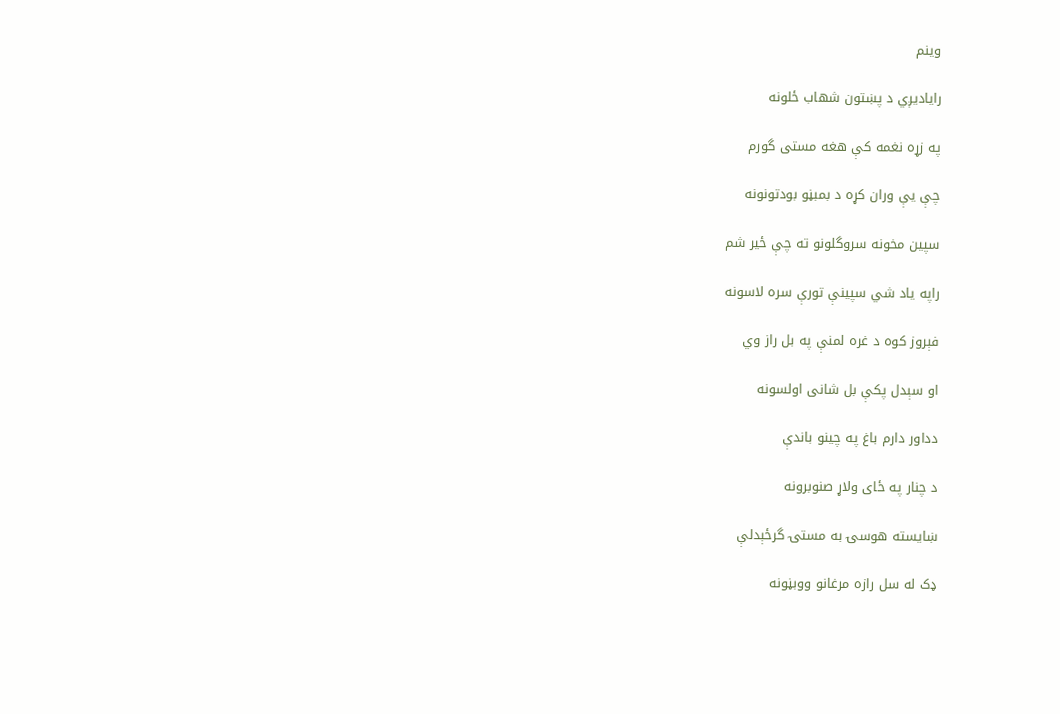وينم

راياديږي د پښتون شهاب ځلونه

په زړه نغمه کې هغه مستی گورم

چې يې وران کړه د بمبڼو بودتونونه

سپين مخونه سروگلونو ته چې ځير شم

راپه ياد شي سپينې تورې سره لاسونه

فېروز کوه د غره لمنې په بل راز وي

او سېدل پکې بل شانی اولسونه

دداور دارم باغ په چينو باندې

د چنار په ځای ولاړ صنوبرونه

ښايسته هوسۍ به مستۍ گرځېدلې

ډک له سل رازه مرغانو ووبڼونه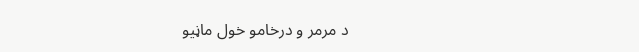د مرمر و درخامو خول ماڼيو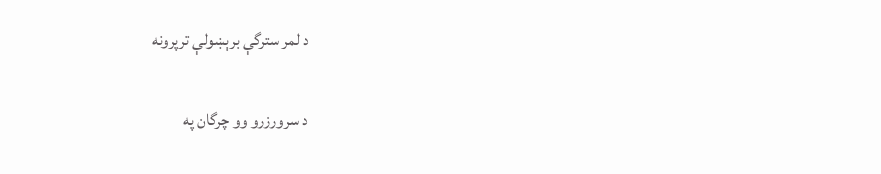د لمر سترگې برېښولې ترپرونه

د سرورزرو وو چرگان په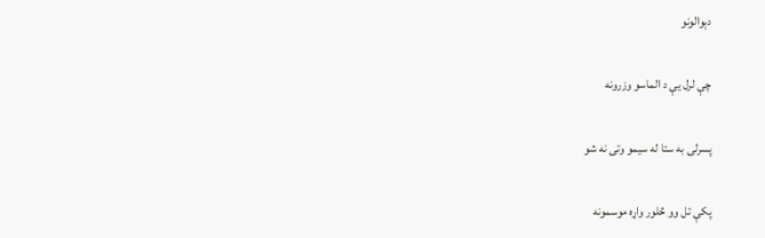دېوالونو

چې لرل يې د الماسو وزرونه

پسرلی به ستا له سيمو وتی نه شو

پکې تل وو څلور واړه موسمونه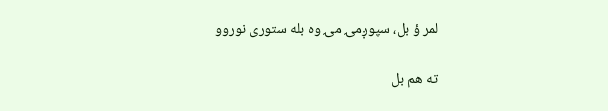لمر ؤ بل، سپوږمۍ مۍ وه بله ستوری نوروو

ته هم بل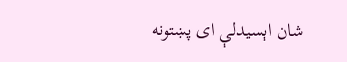شان اېسيدلې ای پښتونه